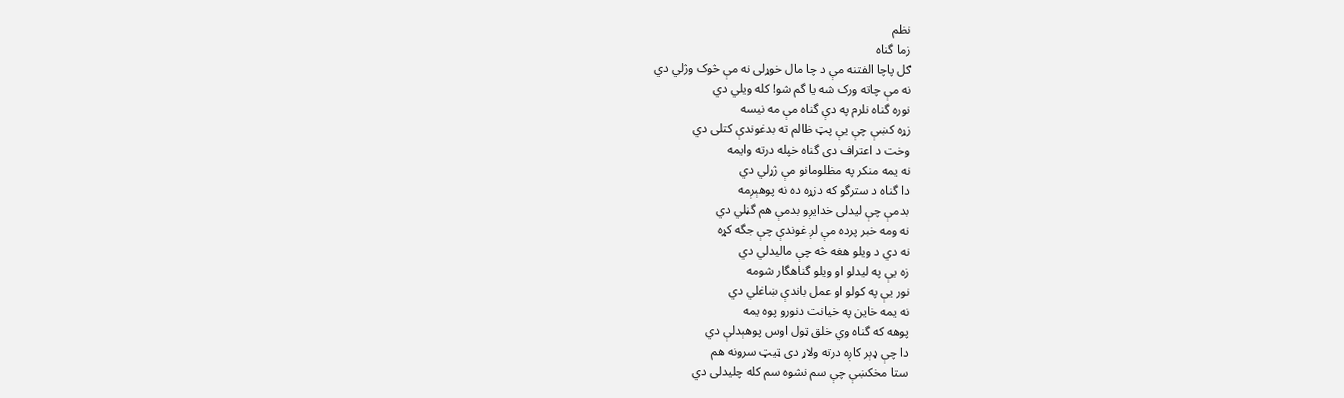نظم
زما گناه
ګل پاچا الفتنه مې د چا مال خوړلی نه مې څوک وژلي دي
نه مې چاته ورک شه يا گم شو! کله ويلي دي
نوره گناه نلرم په دې گناه مې مه نيسه
زړه کښې چې يې پټ ظالم ته بدغوندې کتلی دي
وخت د اعتراف دی گناه خپله درته وايمه
نه يمه منکر په مظلومانو مې ژړلي دي
دا گناه د سترگو که دزړه ده نه پوهېږمه
بدمې چې ليدلی خدايږو بدمې هم گڼلي دي
نه ومه خبر پرده مې لږ غوندې چې جگه کړه
نه دي د ويلو هغه څه چې ماليدلي دي
زه يې په ليدلو او ويلو گناهگار شومه
نور يې په کولو او عمل باندې ښاغلي دي
نه يمه خاين په خيانت دنورو پوه يمه
پوهه که گناه وي خلق ټول اوس پوهېدلې دي
دا چې ډېر کاږه درته ولاړ دی ټيټ سرونه هم
ستا مخکښې چې سم نشوه سم کله چليدلی دي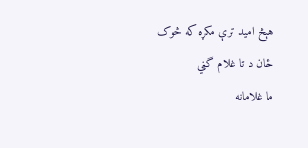هېڅ اميد ترې مکړه که څوک ځان د تا غلام گڼي
ما غلامانه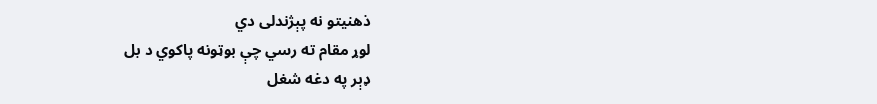ذهنيتو نه پېژندلی دي
لوړ مقام ته رسي چې بوټونه پاکوي د بل
ډېر په دغه شغل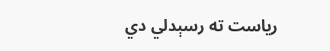رياست ته رسېدلي دي